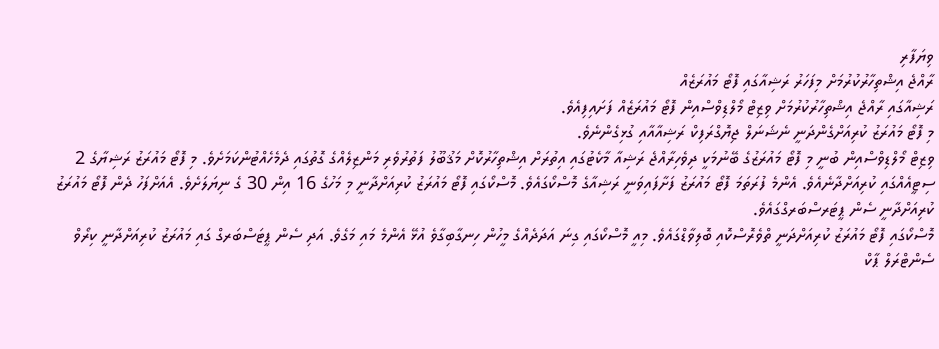ވިޔަފާރި
ރާއްޖެ އިޝްތިހާރުކުރުމަށް މިފަހަރު ރަޝިއާގައި ފޮޓޯ މައުރަޒެއް
ރަޝިއާގައި ރާއްޖެ އިޝްތިހާރުކުރުމަށް ވިޒިޓް މޯލްޑިވްސްއިން ފޮޓޯ މައުރަޒެއް ފަށައިފިއެވެ.
މި ފޮޓޯ މައުރަޒު ކުރިއަށްގެންދަނީ ނެޝަނަލް ޖިޔޮގްރަފިކް ރަޝިއާއާއި ގުޅިގެންނެވެ.
ވިޒިޓް މޯލްޑިވްސްއިން ބުނީ މި ފޮޓޯ މައުރަޒުގެ ބޭނުމަކީ ދިވެހިރާއްޖެ ރަޝިއާ މާކެޓުގައި އިތުރަށް އިޝްތިހާރުކޮށް މަޤުބޫލު ފަތުރުވެރި މަންޒިލެއްގެ ގޮތުގައި ދެމެހެއްޓުންކަމަށެވެ. މި ފޮޓޯ މައުރަޒު ރަޝިޔާގެ 2 ސިޓީއެއްގައި ކުރިއަށްދާނެއެވެ. އެންމެ ފުރަތަމަ ފޮޓޯ މައުރަޒު ފަށާފައިވަނީ ރަޝިއާގެ މޮސްކޯގައެވެ. މޮސްކޯގައި ފޮޓޯ މައުރަޒު ކުރިއަށްދާނީ މި މަހުގެ 16 އިން 30 ގެ ނިޔަލަށެވެ. އެއަށްފަހު ދެން ފޮޓޯ މައުރަޒު ކުރިއަށްދާނީ ސެން ޕީޓަރސްބަރގްގައެވެ.
މޮސްކޯގައި ފޮޓޯ މައުރަޒު ކުރިއަށްދަނީ ތްވެރޮސްކޮއި ބޮލިވާޑްގައެވެ. މިއީ މޮސްކޯގައި ގިނަ އަދަދެއްގެ މީހުން ހިނގާބިގާވެ އުޅޭ އެންމެ މައި މަގެވެ. އަދި ސެން ޕީޓަސްބަރގް ގައި މައުރަޒު ކުރިއަށްދާނީ ކިރޯވް ސެންޓްރަލް ޕާކް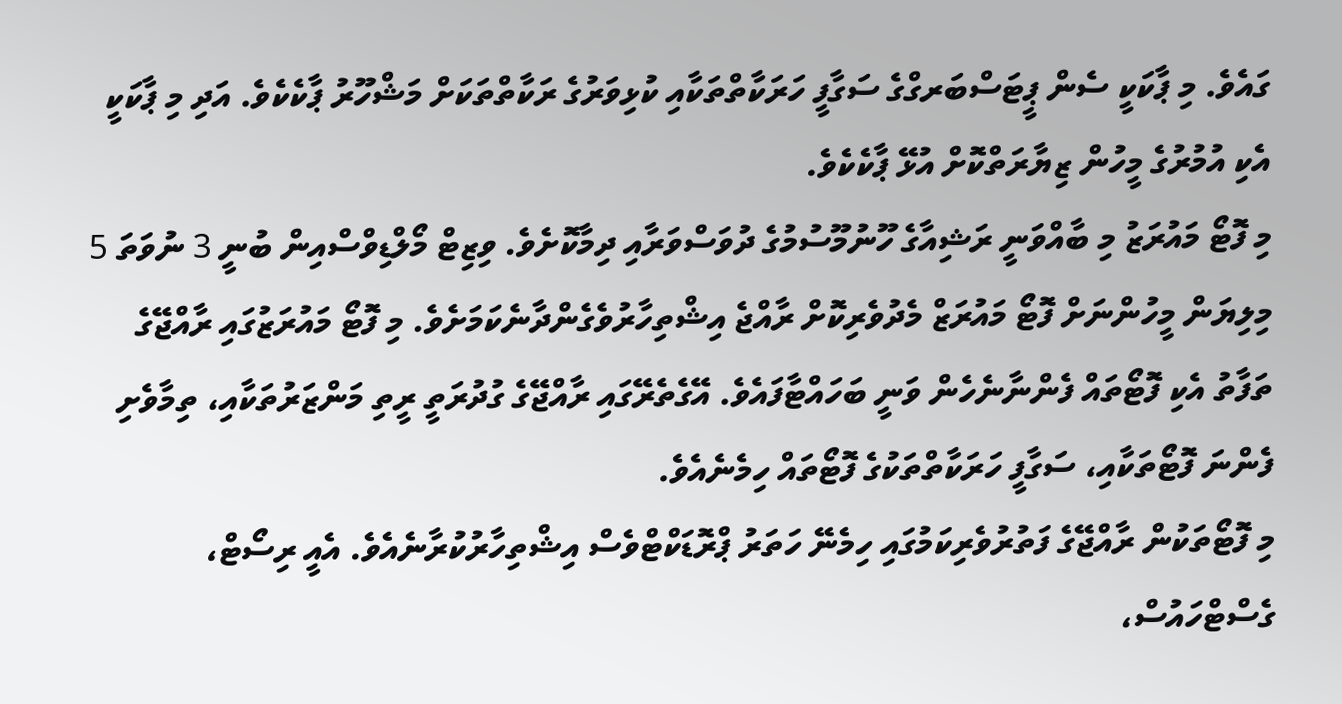ގައެވެ. މި ޕާކަކީ ސެން ޕީޓަސްބަރގްގެ ސަގާފީ ހަރަކާތްތަކާއި ކުޅިވަރުގެ ރަކާތްތަކަށް މަޝްހޫރު ޕާކެކެވެ. އަދި މި ޕާކަކީ އެކި އުމުރުގެ މީހުން ޒިޔާރަތްކޮށް އުޅޭ ޕާކެކެވެ.
މި ފޮޓޯ މައުރަޒު މި ބާއްވަނީ ރަޝިއާގެ ހޫނުމޫސުމުގެ ދުވަސްވަރާއި ދިމާކޮށެވެ. ވިޒިޓް މޯލްޑިވްސްއިން ބުނީ 3 ނުވަތަ 5 މިލިޔަން މީހުންނަށް ފޮޓޯ މައުރަޒް މެދުވެރިކޮށް ރާއްޖެ އިޝްތިހާރުވެގެންދާނެކަމަށެވެ. މި ފޮޓޯ މައުރަޒުގައި ރާއްޖޭގެ ތަފާތު އެކި ފޮޓޯތައް ފެންނާނެހެން ވަނީ ބަހައްޓާފައެވެ. އޭގެތެރޭގައި ރާއްޖޭގެ ގުދުރަތީ ރީތި މަންޒަރުތަކާއި، ތިމާވެށި ފެންނަ ފޮޓޯތަކާއި، ސަގާފީ ހަރަކާތްތަކުގެ ފޮޓޯތައް ހިމެނެއެވެ.
މި ފޮޓޯތަކުން ރާއްޖޭގެ ފަތުރުވެރިކަމުގައި ހިމެނޭ ހަތަރު ޕްރޮޑަކްޓްވެސް އިޝްތިހާރުކުރާނެއެވެ. އެއީ ރިސޯޓް، ގެސްޓްހައުސް،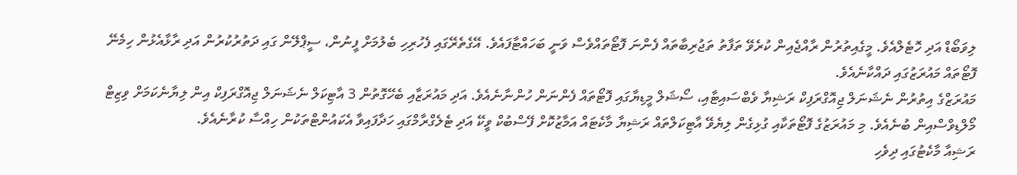ލިވަބޯޑް އަދި ހޮޓެލްއެވެ. މީގެއިތުރުން ރާއްޖެއިން ކުރެވޭ ތަފާތު ތަޖުރިބާތައް ފެންނަ ފޮޓޯތައްވެސް ވަނީ ބަހައްޓާފައެވެ. އޭގެތެރޭގައި ފެހުރިހި ބެލުމަށް ފީނުން، ސީޕްލޭން ގައި ދަތުރުކުރުން އަދި ރާޅާއެޅުން ހިމެނޭ ފޮޓޯތައް މައުރަޒުގައި ދައްކާނެއެވެ.
މައުރަޒްގެ އިތުރުން ނެޝަނަލް ޖިއޮގްރަފިކް ރަޝިޔާ ވެބްސައިޓާއި، ސޯޝަލް މީޑިޔާގައި ފޮޓޯތައް ފެންނަން ހުންނާނެއެވެ. އަދި މައުރަޒާއި ބެހޭގޮތުން 3 އާޓިކަލް ނެޝަނަލް ޖިއޮގްރަފިކް އިން ލިޔާނެކަމަށް ވިޒިޓް މޯލްޑިވްސްއިން ބުނެއެވެ. މި މައުރަޒުގެ ފޮޓޯތަކާއި ގުޅިގެން ލިޔެވޭ އާޓިކަލްތައް ރަޝިޔާ މާކެޓައް އަމާޒުކޮށް ފޭސްބުކް ވީކޭ އަދި ޓެލެގްރާމްގައި ހަދާފައިވާ އެކައުންޓްތަކުން ހިއްސާ ކުރާނެއެވެ.
ރަޝިއާ މާކެޓުގައި ދިވެހި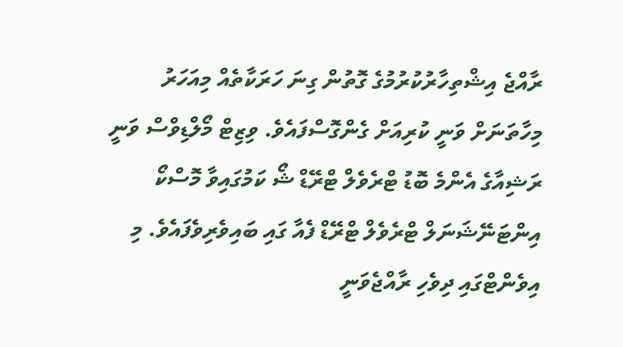ރާއްޖެ އިޝްތިހާރުކުރުމުގެ ގޮތުން ގިނަ ހަރަކާތެއް މިއަހަރު މިހާތަނަށް ވަނީ ކުރިއަށް ގެންގޮސްފައެވެ. ވިޒިޓް މޯލްޑިވްސް ވަނީ ރަޝިއާގެ އެންމެ ބޮޑު ޓްރެވެލް ޓްރޭޑް ޝޯ ކަމުގައިވާ މޮސްކޯ އިންޓަނޭޝަނަލް ޓްރެވެލް ޓްރޭޑް ފެއާ ގައި ބައިވެރިވެފައެވެ. މި އިވެންޓްގައި ދިވެހި ރާއްޖެވަނީ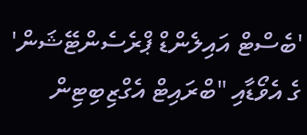'ބެސްޓް އައިލެންޑް ޕްރެސެންޓޭޝަން' ގެ އެވޯޑާއި "ބްރައިޓް އެގްޒިބިޓިން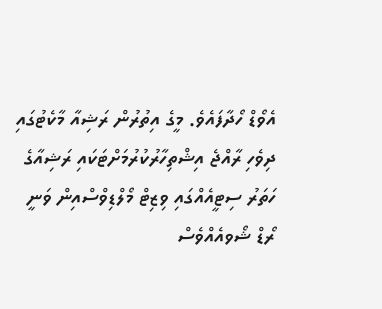އެވޯޑް ހޯދާފައެވެ. މީގެ އިތުރުން ރަޝިއާ މާކެޓުގައި ދިވެހި ރާއްޖެ އިޝްތިހާރުކުރުމަށްޓަކައި ރަޝިއާގެ ހަތަރު ސިޓީއެއްގައި ވިޒިޓް މޯލްޑިވްސްއިން ވަނީ ރޯޑް ޝޯވއެއްވެސް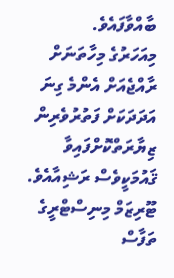ބާއްވާފައެވެ.
މިއަހަރުގެ މިހާތަނަށް ރާއްޖެއަށް އެންމެ ގިނަ އަދަދަކަށް ފަތުރުވެރިން ޒިޔާރަތްކޮށްފައިވާ ޤައުމަކީވެސް ރަޝިއާއެވެ. ޓޫރިޒަމް މިނިސްޓްރީގެ ތަފާސް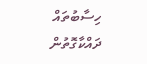ހިސާބުތައް ދައްކާގޮތުން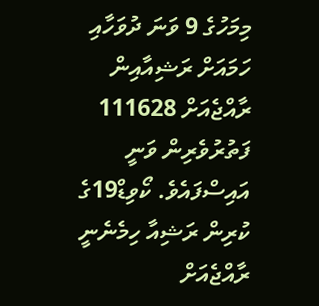މިމަހުގެ 9 ވަނަ ދުވަހާއި ހަމައަށް ރަޝިއާއިން ރާއްޖެއަށް 111628 ފަތުރުވެރިން ވަނީ އައިސްފައެވެ. ކޯވިޑް19ގެ ކުރިން ރަޝިއާ ހިމެނެނީ ރާއްޖެއަށް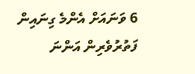6 ވަނައަށް އެންމެ ގިނައިން ފަތުރުވެރިން އަންނަ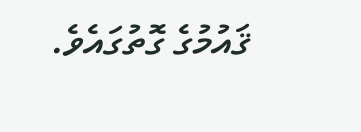ޤައުމުގެ ގޮތުގައެވެ.